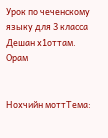Урок по чеченскому языку для 3 класса Дешан х1оттам. Орам


Нохчийн моттТема: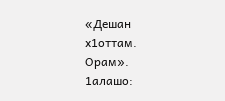«Дешан х1оттам. Орам».
1алашо: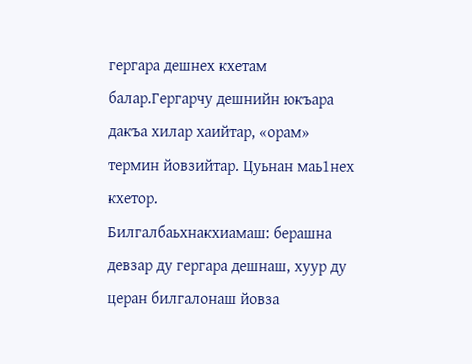гергара дешнех кхетам балар.Гергарчу дешнийн юкъара дакъа хилар хаийтар, «орам» термин йовзийтар. Цуьнан маь1нех кхетор.
Билгалбаьхнакхиамаш: берашна девзар ду гергара дешнаш, хуур ду церан билгалонаш йовза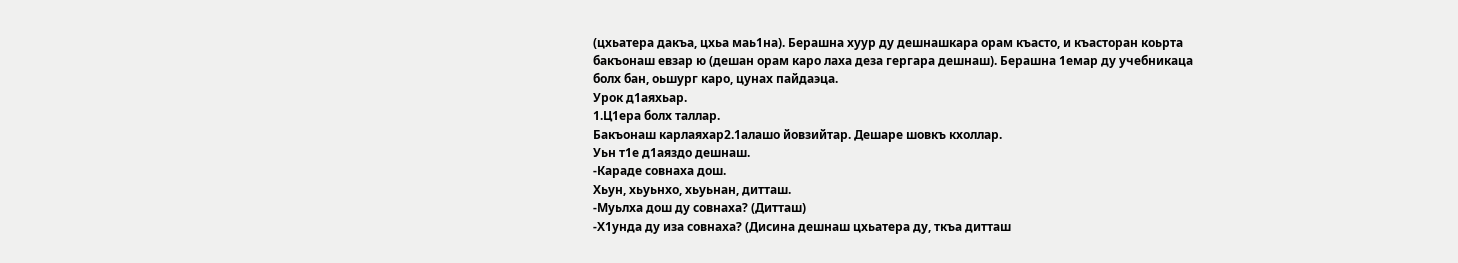(цхьатера дакъа, цхьа маь1на). Берашна хуур ду дешнашкара орам къасто, и къасторан коьрта бакъонаш евзар ю (дешан орам каро лаха деза гергара дешнаш). Берашна 1емар ду учебникаца болх бан, оьшург каро, цунах пайдаэца.
Урок д1аяхьар.
1.Ц1ера болх таллар.
Бакъонаш карлаяхар2.1алашо йовзийтар. Дешаре шовкъ кхоллар.
Уьн т1е д1аяздо дешнаш.
-Караде совнаха дош.
Хьун, хьуьнхо, хьуьнан, дитташ.
-Муьлха дош ду совнаха? (Дитташ)
-Х1унда ду иза совнаха? (Дисина дешнаш цхьатера ду, ткъа дитташ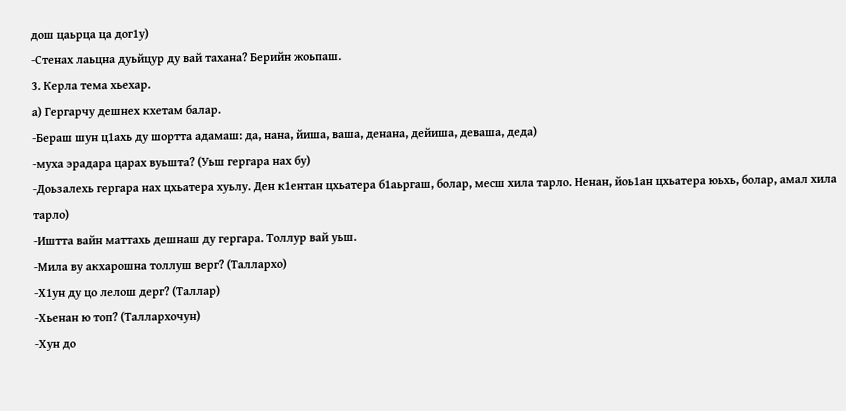дош цаьрца ца дог1у)
-Стенах лаьцна дуьйцур ду вай тахана? Берийн жоьпаш.
3. Керла тема хьехар.
а) Гергарчу дешнех кхетам балар.
-Бераш шун ц1ахь ду шортта адамаш: да, нана, йиша, ваша, денана, дейиша, деваша, деда)
-муха эрадара царах вуьшта? (Уьш гергара нах бу)
-Доьзалехь гергара нах цхьатера хуьлу. Ден к1ентан цхьатера б1аьргаш, болар, месш хила тарло. Ненан, йоь1ан цхьатера юьхь, болар, амал хила тарло)
-Иштта вайн маттахь дешнаш ду гергара. Толлур вай уьш.
-Мила ву акхарошна толлуш верг? (Таллархо)
-Х1ун ду цо лелош дерг? (Таллар)
-Хьенан ю топ? (Таллархочун)
-Хун до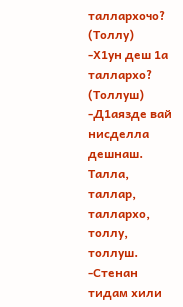таллархочо? (Толлу)
-Х1ун деш 1а таллархо? (Толлуш)
-Д1аязде вай нисделла дешнаш.
Талла, таллар, таллархо, толлу, толлуш.
-Стенан тидам хили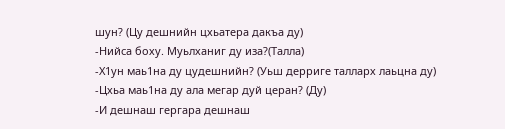шун? (Цу дешнийн цхьатера дакъа ду)
-Нийса боху. Муьлханиг ду иза?(Талла)
-Х1ун маь1на ду цудешнийн? (Уьш дерриге талларх лаьцна ду)
-Цхьа маь1на ду ала мегар дуй церан? (Ду)
-И дешнаш гергара дешнаш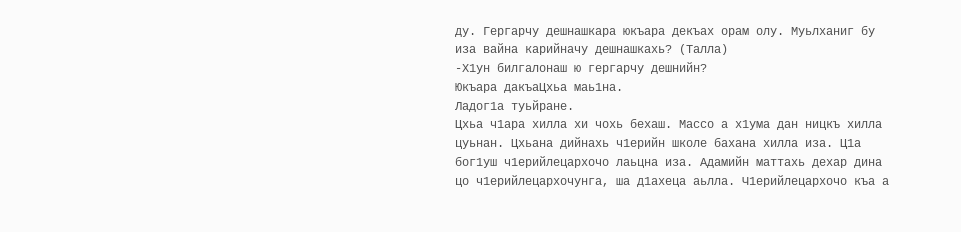ду. Гергарчу дешнашкара юкъара декъах орам олу. Муьлханиг бу иза вайна карийначу дешнашкахь? (Талла)
-Х1ун билгалонаш ю гергарчу дешнийн?
Юкъара дакъаЦхьа маь1на.
Ладог1а туьйране.
Цхьа ч1ара хилла хи чохь бехаш. Массо а х1ума дан ницкъ хилла цуьнан. Цхьана дийнахь ч1ерийн школе бахана хилла иза. Ц1а бог1уш ч1ерийлецархочо лаьцна иза. Адамийн маттахь дехар дина цо ч1ерийлецархочунга, ша д1ахеца аьлла. Ч1ерийлецархочо къа а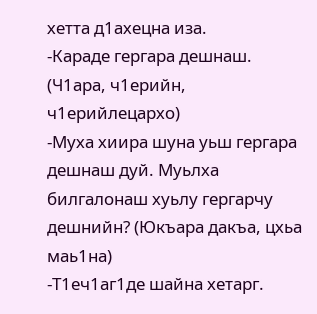хетта д1ахецна иза.
-Караде гергара дешнаш. (Ч1ара, ч1ерийн, ч1ерийлецархо)
-Муха хиира шуна уьш гергара дешнаш дуй. Муьлха билгалонаш хуьлу гергарчу дешнийн? (Юкъара дакъа, цхьа маь1на)
-Т1еч1аг1де шайна хетарг.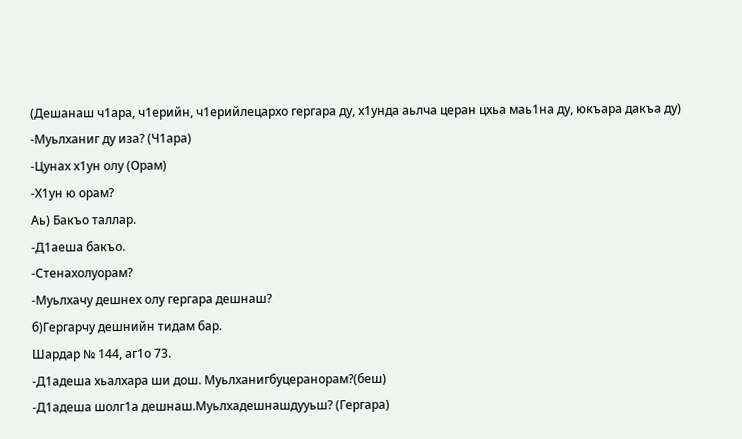(Дешанаш ч1ара, ч1ерийн, ч1ерийлецархо гергара ду, х1унда аьлча церан цхьа маь1на ду, юкъара дакъа ду)
-Муьлханиг ду иза? (Ч1ара)
-Цунах х1ун олу (Орам)
-Х1ун ю орам?
Аь) Бакъо таллар.
-Д1аеша бакъо.
-Стенахолуорам?
-Муьлхачу дешнех олу гергара дешнаш?
б)Гергарчу дешнийн тидам бар.
Шардар № 144, аг1о 73.
-Д1адеша хьалхара ши дош. Муьлханигбуцеранорам?(беш)
-Д1адеша шолг1а дешнаш.Муьлхадешнашдууьш? (Гергара)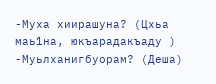-Муха хиирашуна? (Цхьа маь1на, юкъарадакъаду )
-Муьлханигбуорам? (Деша)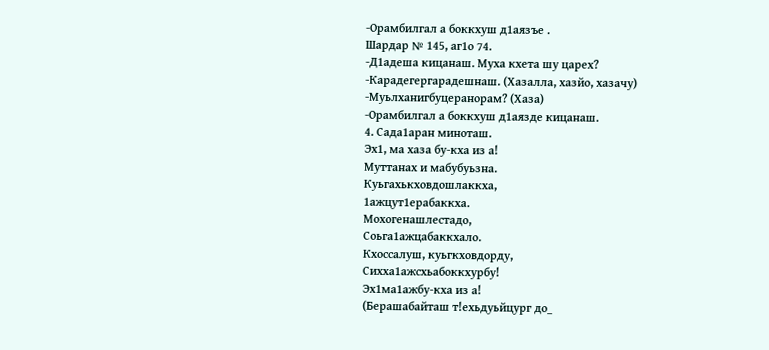-Орамбилгал а боккхуш д1аязъе .
Шардар № 145, аг1о 74.
-Д1адеша кицанаш. Муха кхета шу царех?
-Карадегергарадешнаш. (Хазалла, хазйо, хазачу)
-Муьлханигбуцеранорам? (Хаза)
-Орамбилгал а боккхуш д1аязде кицанаш.
4. Сада1аран миноташ.
Эх1, ма хаза бу-кха из а!
Муттанах и мабубуьзна.
Куьгахькховдошлаккха,
1ажцут1ерабаккха.
Мохогенашлестадо,
Соьга1ажцабаккхало.
Кхоссалуш, куьгкховдорду,
Сихха1ажсхьабоккхурбу!
Эх1ма1ажбу-кха из а!
(Берашабайташ т!ехьдуьйцург до_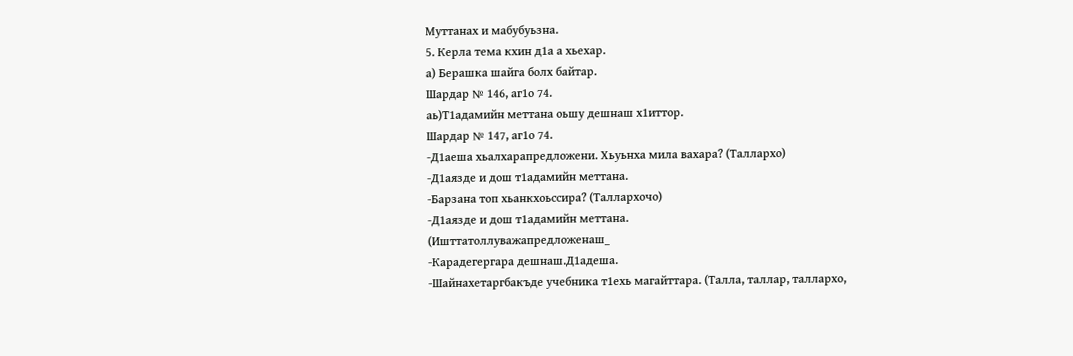Муттанах и мабубуьзна.
5. Керла тема кхин д1а а хьехар.
а) Берашка шайга болх байтар.
Шардар № 146, аг1о 74.
аь)Т1адамийн меттана оьшу дешнаш х1иттор.
Шардар № 147, аг1о 74.
-Д1аеша хьалхарапредложени. Хьуьнха мила вахара? (Таллархо)
-Д1аязде и дош т1адамийн меттана.
-Барзана топ хьанкхоьссира? (Таллархочо)
-Д1аязде и дош т1адамийн меттана.
(Ишттатоллуважапредложенаш_
-Карадегергара дешнаш.Д1адеша.
-Шайнахетаргбакъде учебника т1ехь магайттара. (Талла, таллар, таллархо,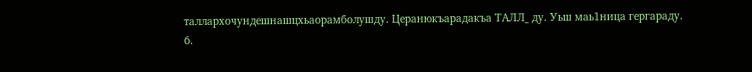таллархочундешнашцхьаорамболушду. Церанюкъарадакъа ТАЛЛ_ ду. Уьш маь1ница гергараду.
6.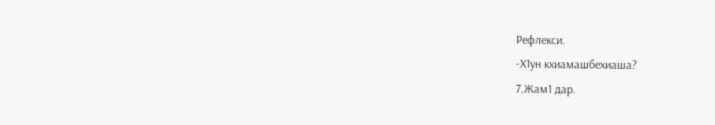Рефлекси.
-Х1ун кхиамашбехиаша?
7.Жам1 дар.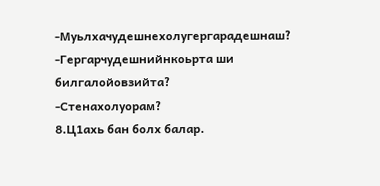-Муьлхачудешнехолугергарадешнаш?
-Гергарчудешнийнкоьрта ши билгалойовзийта?
-Стенахолуорам?
8.Ц1ахь бан болх балар.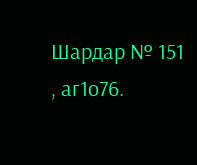Шардар № 151 , аг1о76.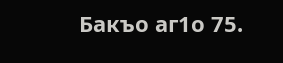Бакъо аг1о 75.